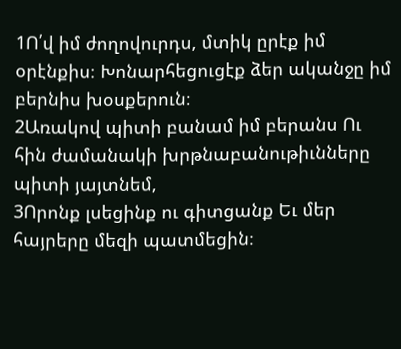1Ո՛վ իմ ժողովուրդս, մտիկ ըրէք իմ օրէնքիս։ Խոնարհեցուցէք ձեր ականջը իմ բերնիս խօսքերուն։
2Առակով պիտի բանամ իմ բերանս Ու հին ժամանակի խրթնաբանութիւնները պիտի յայտնեմ,
3Որոնք լսեցինք ու գիտցանք Եւ մեր հայրերը մեզի պատմեցին։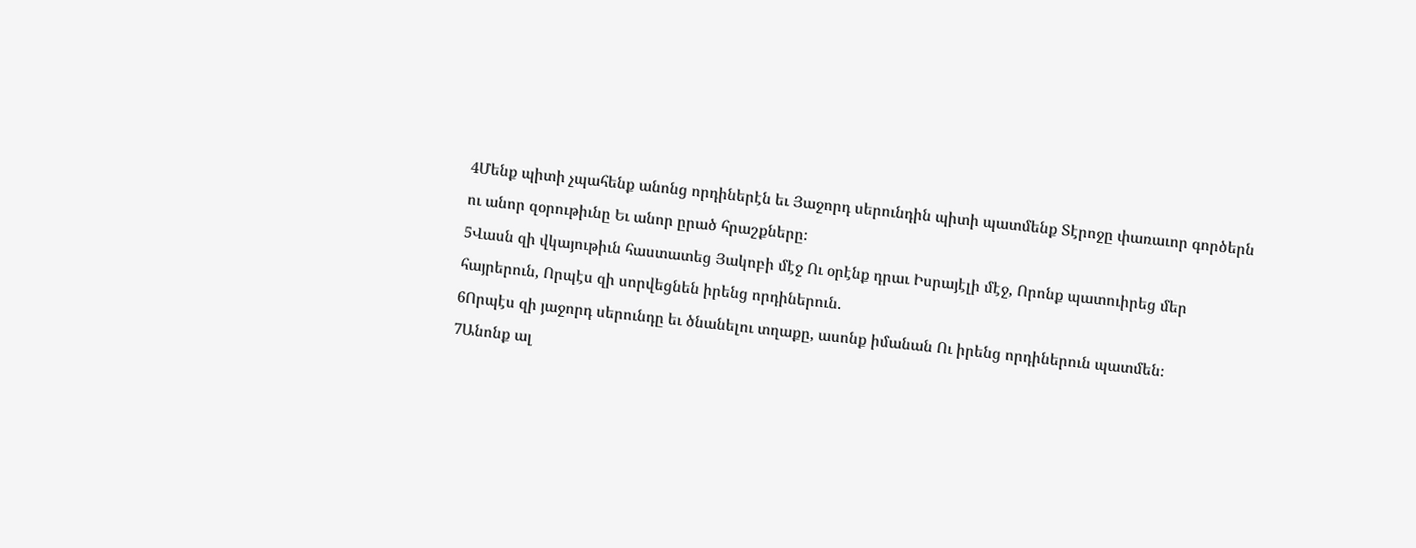4Մենք պիտի չպահենք անոնց որդիներէն եւ Յաջորդ սերունդին պիտի պատմենք Տէրոջը փառաւոր գործերն ու անոր զօրութիւնը Եւ անոր ըրած հրաշքները։
5Վասն զի վկայութիւն հաստատեց Յակոբի մէջ Ու օրէնք դրաւ Իսրայէլի մէջ, Որոնք պատուիրեց մեր հայրերուն, Որպէս զի սորվեցնեն իրենց որդիներուն.
6Որպէս զի յաջորդ սերունդը եւ ծնանելու տղաքը, ասոնք իմանան Ու իրենց որդիներուն պատմեն։
7Անոնք ալ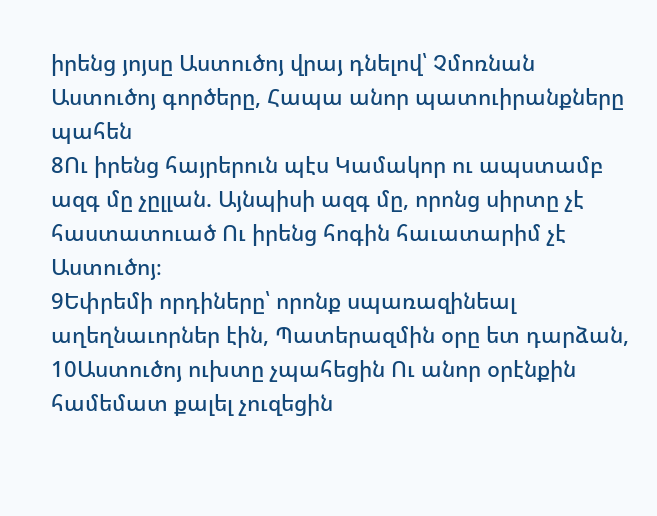իրենց յոյսը Աստուծոյ վրայ դնելով՝ Չմոռնան Աստուծոյ գործերը, Հապա անոր պատուիրանքները պահեն
8Ու իրենց հայրերուն պէս Կամակոր ու ապստամբ ազգ մը չըլլան. Այնպիսի ազգ մը, որոնց սիրտը չէ հաստատուած Ու իրենց հոգին հաւատարիմ չէ Աստուծոյ։
9Եփրեմի որդիները՝ որոնք սպառազինեալ աղեղնաւորներ էին, Պատերազմին օրը ետ դարձան,
10Աստուծոյ ուխտը չպահեցին Ու անոր օրէնքին համեմատ քալել չուզեցին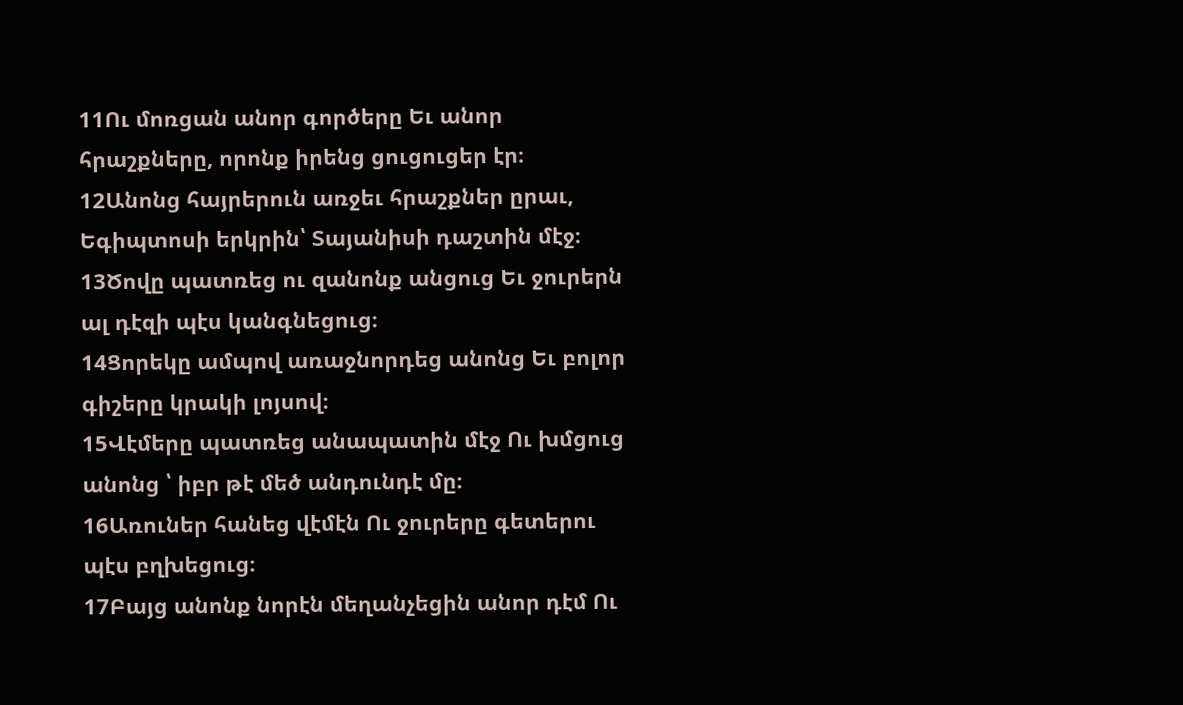11Ու մոռցան անոր գործերը Եւ անոր հրաշքները, որոնք իրենց ցուցուցեր էր։
12Անոնց հայրերուն առջեւ հրաշքներ ըրաւ, Եգիպտոսի երկրին՝ Տայանիսի դաշտին մէջ։
13Ծովը պատռեց ու զանոնք անցուց Եւ ջուրերն ալ դէզի պէս կանգնեցուց։
14Ցորեկը ամպով առաջնորդեց անոնց Եւ բոլոր գիշերը կրակի լոյսով։
15Վէմերը պատռեց անապատին մէջ Ու խմցուց անոնց ՝ իբր թէ մեծ անդունդէ մը։
16Առուներ հանեց վէմէն Ու ջուրերը գետերու պէս բղխեցուց։
17Բայց անոնք նորէն մեղանչեցին անոր դէմ Ու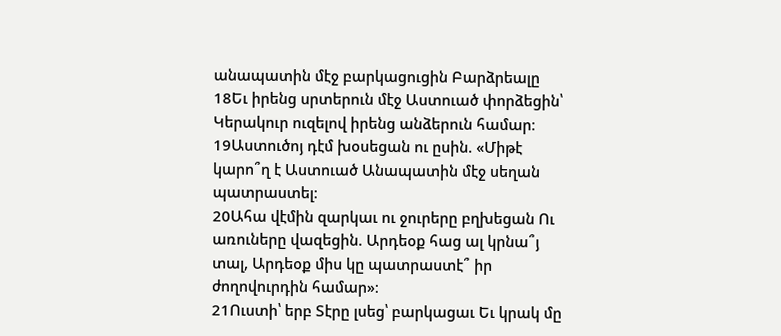անապատին մէջ բարկացուցին Բարձրեալը
18Եւ իրենց սրտերուն մէջ Աստուած փորձեցին՝ Կերակուր ուզելով իրենց անձերուն համար։
19Աստուծոյ դէմ խօսեցան ու ըսին. «Միթէ կարո՞ղ է Աստուած Անապատին մէջ սեղան պատրաստել։
20Ահա վէմին զարկաւ ու ջուրերը բղխեցան Ու առուները վազեցին. Արդեօք հաց ալ կրնա՞յ տալ, Արդեօք միս կը պատրաստէ՞ իր ժողովուրդին համար»։
21Ուստի՝ երբ Տէրը լսեց՝ բարկացաւ Եւ կրակ մը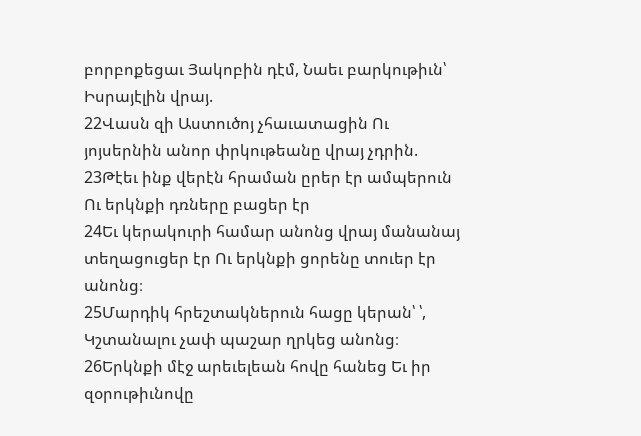բորբոքեցաւ Յակոբին դէմ, Նաեւ բարկութիւն՝ Իսրայէլին վրայ.
22Վասն զի Աստուծոյ չհաւատացին Ու յոյսերնին անոր փրկութեանը վրայ չդրին.
23Թէեւ ինք վերէն հրաման ըրեր էր ամպերուն Ու երկնքի դռները բացեր էր
24Եւ կերակուրի համար անոնց վրայ մանանայ տեղացուցեր էր Ու երկնքի ցորենը տուեր էր անոնց։
25Մարդիկ հրեշտակներուն հացը կերան՝ ՝, Կշտանալու չափ պաշար ղրկեց անոնց։
26Երկնքի մէջ արեւելեան հովը հանեց Եւ իր զօրութիւնովը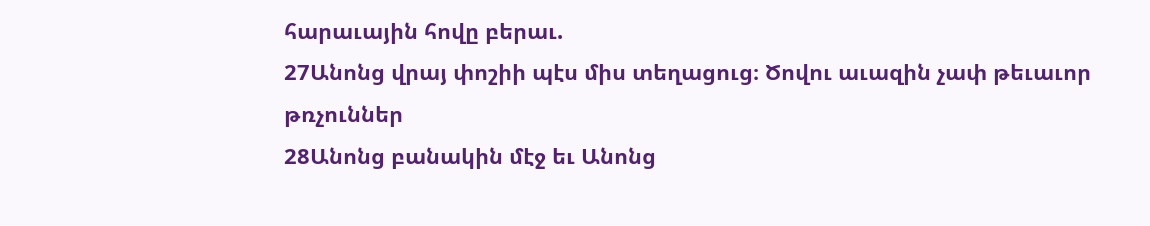հարաւային հովը բերաւ.
27Անոնց վրայ փոշիի պէս միս տեղացուց։ Ծովու աւազին չափ թեւաւոր թռչուններ
28Անոնց բանակին մէջ եւ Անոնց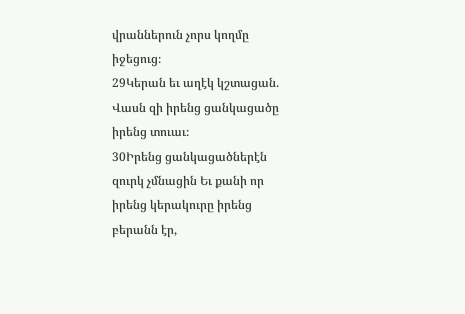վրաններուն չորս կողմը իջեցուց։
29Կերան եւ աղէկ կշտացան. Վասն զի իրենց ցանկացածը իրենց տուաւ։
30Իրենց ցանկացածներէն զուրկ չմնացին Եւ քանի որ իրենց կերակուրը իրենց բերանն էր,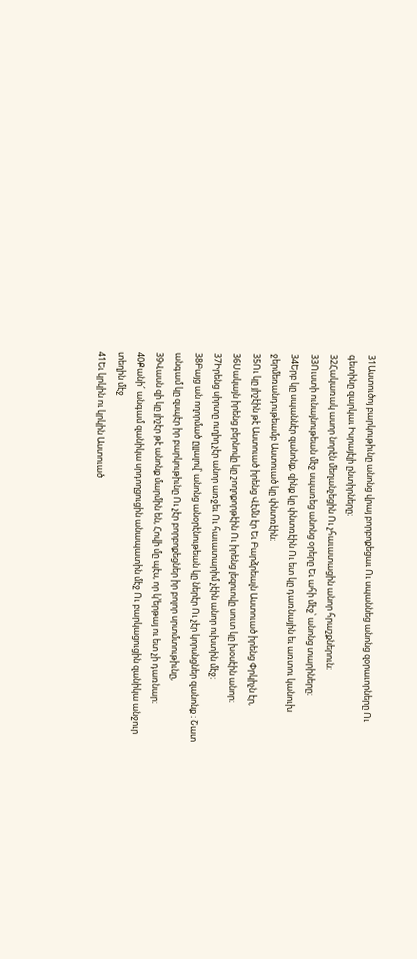31Աստուծոյ բարկութիւնը անոնց վրայ բորբոքեցաւ Ու սպաննեց անոնց զօրաւորները Ու գետինը զարկաւ Իսրայէլի ընտիրները։
32Հակառակ ասոր նորէն մեղանչեցին Ու չհաւատացին անոր հրաշքներուն։
33Ուստի ունայնութեան մէջ սպառեց անոնց օրերը Եւ ահի մէջ՝ անոնց տարիները։
34Երբ կը սպաննէր զանոնք, զինք կը փնտռէին Ու ետ կը դառնային եւ առտու կանուխ ջերմեռանդութեամբ Աստուած կը փնտռէին։
35Ու կը յիշէին թէ Աստուած իրենց Վէմն էր Եւ Բարձրեալն Աստուած իրենց Փրկիչն էր,
36Սակայն իրենց բերնովը կը շողոքորթէին Ու իրենց լեզուովը սուտ կը խօսէին անոր։
37Իրենց սիրտը ուղիղ չէր անոր առջեւ Ու հաւատարիմ չէին անոր ուխտին մէջ։
38Բայց ան ողորմած ըլլալով՝ անոնց անօրէնութեան կը ներէր Ու չէր կորսնցներ զանոնք ։ Շատ անգամ կը զսպէր իր բարկութիւնը Ու չէր բորբոքեցներ իր բոլոր սրտմտութիւնը,
39Վասն զի կը յիշէր թէ անոնք մարմին են, Հովի մը պէս, որ կ’երթայ ու ետ չի դառնար։
40Քանի՜ անգամ զանիկա սրդողցուցին անապատին մէջ Ու բարկացուցին զանիկա անջուր տեղին մէջ
41Եւ կրկին ու կրկին Աստուած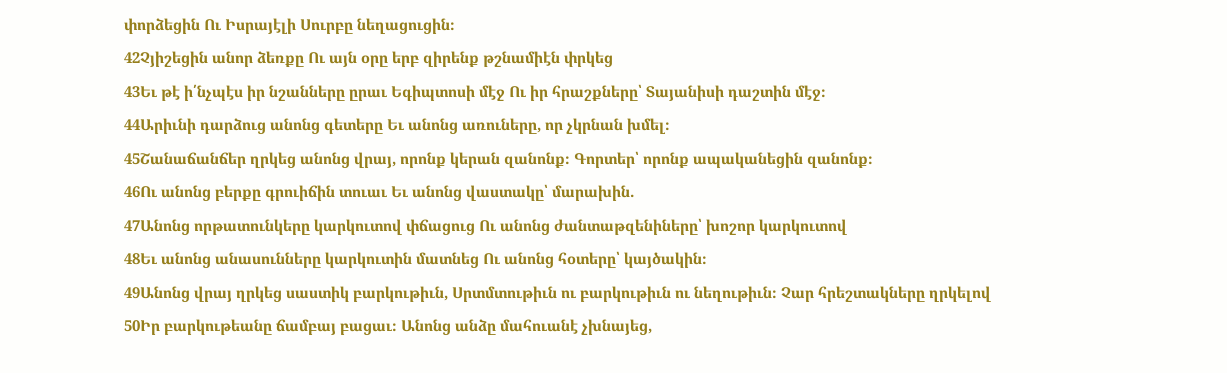փորձեցին Ու Իսրայէլի Սուրբը նեղացուցին։
42Չյիշեցին անոր ձեռքը Ու այն օրը երբ զիրենք թշնամիէն փրկեց
43Եւ թէ ի՛նչպէս իր նշանները ըրաւ Եգիպտոսի մէջ Ու իր հրաշքները՝ Տայանիսի դաշտին մէջ։
44Արիւնի դարձուց անոնց գետերը Եւ անոնց առուները, որ չկրնան խմել։
45Շանաճանճեր ղրկեց անոնց վրայ, որոնք կերան զանոնք։ Գորտեր՝ որոնք ապականեցին զանոնք։
46Ու անոնց բերքը գրուիճին տուաւ Եւ անոնց վաստակը՝ մարախին.
47Անոնց որթատունկերը կարկուտով փճացուց Ու անոնց ժանտաթզենիները՝ խոշոր կարկուտով
48Եւ անոնց անասունները կարկուտին մատնեց Ու անոնց հօտերը՝ կայծակին։
49Անոնց վրայ ղրկեց սաստիկ բարկութիւն, Սրտմտութիւն ու բարկութիւն ու նեղութիւն։ Չար հրեշտակները ղրկելով
50Իր բարկութեանը ճամբայ բացաւ։ Անոնց անձը մահուանէ չխնայեց,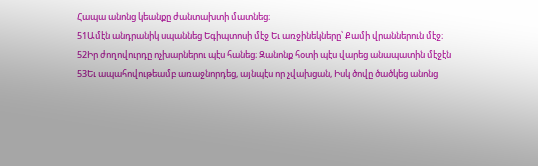Հապա անոնց կեանքը ժանտախտի մատնեց։
51Ամէն անդրանիկ սպաննեց Եգիպտոսի մէջ Եւ առջինեկները՝ Քամի վրաններուն մէջ։
52Իր ժողովուրդը ոչխարներու պէս հանեց։ Զանոնք հօտի պէս վարեց անապատին մէջէն
53Եւ ապահովութեամբ առաջնորդեց, այնպէս որ չվախցան, Իսկ ծովը ծածկեց անոնց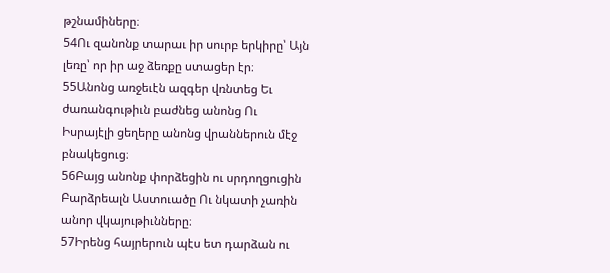թշնամիները։
54Ու զանոնք տարաւ իր սուրբ երկիրը՝ Այն լեռը՝ որ իր աջ ձեռքը ստացեր էր։
55Անոնց առջեւէն ազգեր վռնտեց Եւ ժառանգութիւն բաժնեց անոնց Ու Իսրայէլի ցեղերը անոնց վրաններուն մէջ բնակեցուց։
56Բայց անոնք փորձեցին ու սրդողցուցին Բարձրեալն Աստուածը Ու նկատի չառին անոր վկայութիւնները։
57Իրենց հայրերուն պէս ետ դարձան ու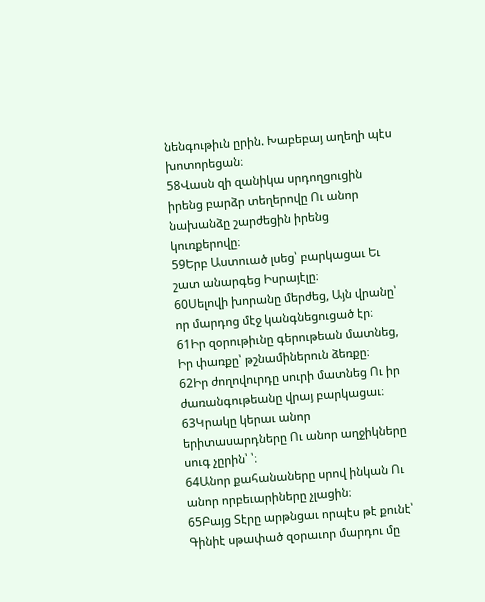նենգութիւն ըրին. Խաբեբայ աղեղի պէս խոտորեցան։
58Վասն զի զանիկա սրդողցուցին իրենց բարձր տեղերովը Ու անոր նախանձը շարժեցին իրենց կուռքերովը։
59Երբ Աստուած լսեց՝ բարկացաւ Եւ շատ անարգեց Իսրայէլը։
60Սելովի խորանը մերժեց, Այն վրանը՝ որ մարդոց մէջ կանգնեցուցած էր։
61Իր զօրութիւնը գերութեան մատնեց, Իր փառքը՝ թշնամիներուն ձեռքը։
62Իր ժողովուրդը սուրի մատնեց Ու իր ժառանգութեանը վրայ բարկացաւ։
63Կրակը կերաւ անոր երիտասարդները Ու անոր աղջիկները սուգ չըրին՝ ՝։
64Անոր քահանաները սրով ինկան Ու անոր որբեւարիները չլացին։
65Բայց Տէրը արթնցաւ որպէս թէ քունէ՝ Գինիէ սթափած զօրաւոր մարդու մը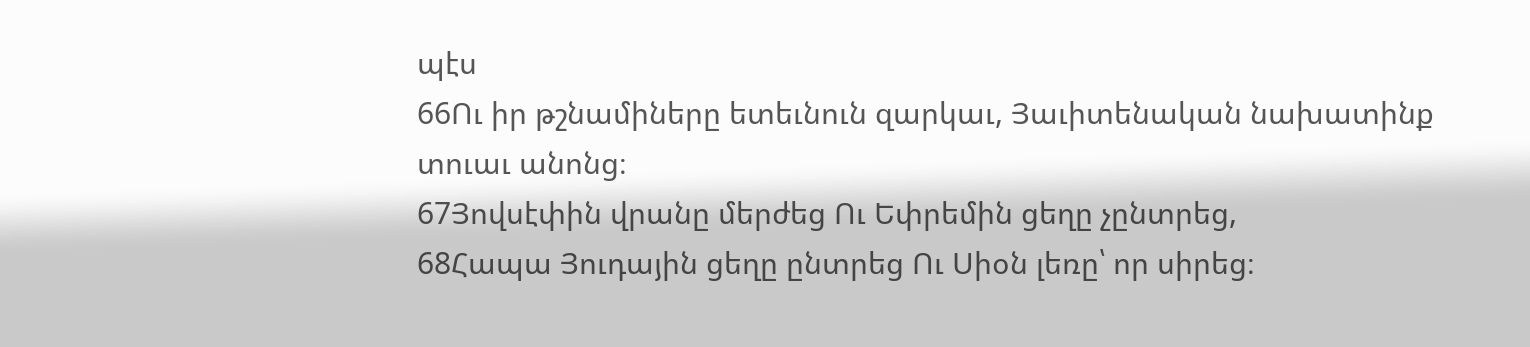պէս
66Ու իր թշնամիները ետեւնուն զարկաւ, Յաւիտենական նախատինք տուաւ անոնց։
67Յովսէփին վրանը մերժեց Ու Եփրեմին ցեղը չընտրեց,
68Հապա Յուդային ցեղը ընտրեց Ու Սիօն լեռը՝ որ սիրեց։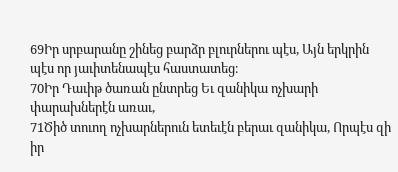69Իր սրբարանը շինեց բարձր բլուրներու պէս, Այն երկրին պէս որ յաւիտենապէս հաստատեց։
70Իր Դաւիթ ծառան ընտրեց Եւ զանիկա ոչխարի փարախներէն առաւ,
71Ծիծ տուող ոչխարներուն ետեւէն բերաւ զանիկա, Որպէս զի իր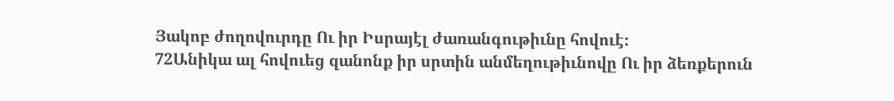Յակոբ ժողովուրդը Ու իր Իսրայէլ ժառանգութիւնը հովուէ։
72Անիկա ալ հովուեց զանոնք իր սրտին անմեղութիւնովը Ու իր ձեռքերուն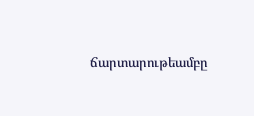ճարտարութեամբը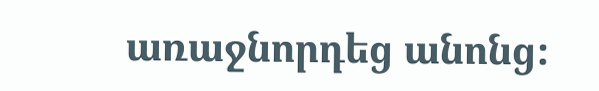առաջնորդեց անոնց։